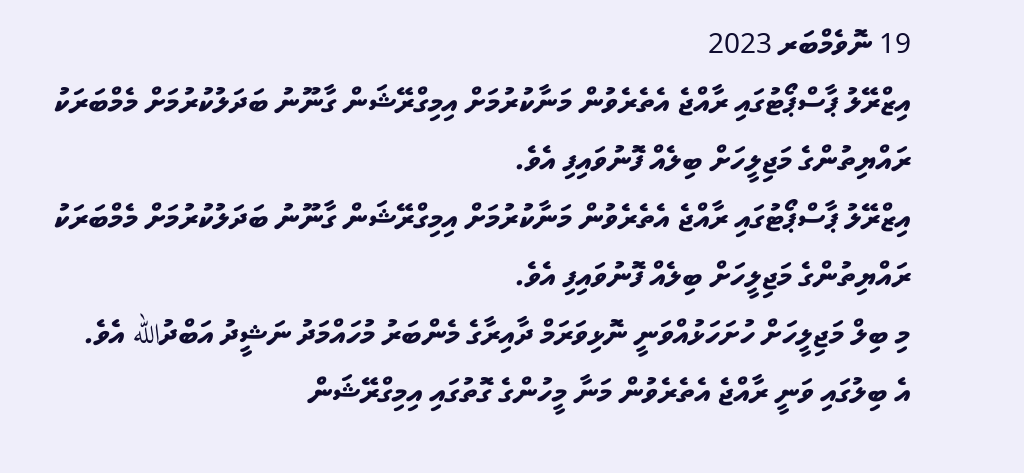19 ނޮވެމްބަރ 2023
އިޒްރޭލު ޕާސްޕޯޓުގައި ރާއްޖެ އެތެރެވުން މަނާކުރުމަށް އިމިގްރޭޝަން ގާނޫނު ބަދަލުކުރުމަށް މެމްބަރަކު ރައްޔިތުންގެ މަޖިލީހަށް ބިލެއް ފޮނުވައިފި އެވެ.
އިޒްރޭލު ޕާސްޕޯޓުގައި ރާއްޖެ އެތެރެވުން މަނާކުރުމަށް އިމިގްރޭޝަން ގާނޫނު ބަދަލުކުރުމަށް މެމްބަރަކު ރައްޔިތުންގެ މަޖިލީހަށް ބިލެއް ފޮނުވައިފި އެވެ.
މި ބިލް މަޖިލީހަށް ހުށަހަޅުއްވަނީ ނޮޅިވަރަމް ދާއިރާގެ މެންބަރު މުހައްމަދު ނަޝީދު އަބްދުالله އެވެ.
އެ ބިލުގައި ވަނީ ރާއްޖެ އެތެރެވުން މަނާ މީހުންގެ ގޮތުގައި އިމިގްރޭޝަން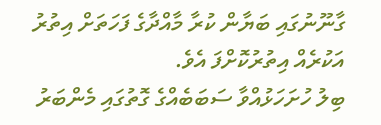ގާނޫނުގައި ބަޔާން ކުރާ މާއްދާގެ ފަހަތަށް އިތުރު އަކުރެއް އިތުރުކޮށްފަ އެވެ.
ބިލު ހުށަހަޅުއްވާ ސަބަބެއްގެ ގޮތުގައި މެންބަރު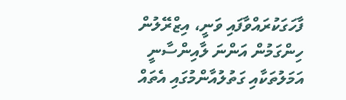ފާހަގަކުރައްވާފައި ވަނީ، އިޒްރޭލުން ހިންގަމުން އަންނަ ލާއިންސާނީ އަމަލުތަކާއި ގަތުލުއާންމުގައި އެތައް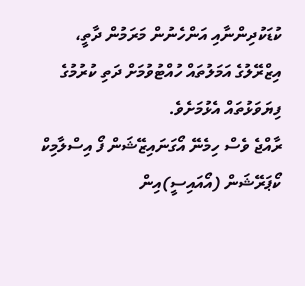ކުޑަކުދިންނާއި އަންހެނުން މަރަމުން ދާތީ، އިޒްރޭލުގެ އަމަލުތައް ހުއްޓުވުމަށް ދަތި ކުރުމުގެ ފިޔަވަޅުތައް އެޅުމަށެވެ.
ރާއްޖެ ވެސް ހިމެނޭ އޯގަނައިޒޭޝަން ފޯ އިސްލާމިކް ކޯޕަރޭޝަން (އޯއައިސީ)އިން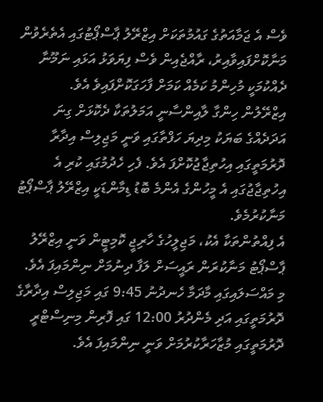ވެސް އެ ޖަމާއަތުގެ ގައުމުތަކަށް އިޒްރޭލު ޕާސްޕޯޓުގައި އެތެރެވުން މަނާކޮށްފައިވާއިރު، ރާއްޖެއިން ވެސް ފިޔަވަޅު އަޅައި ނަމޫނާ ދެއްކުމަކީ މުހިންމު ކަމެއް ކަމަށް ފާހަގަކޮށްފައިވެ އެވެ.
އިޒްރޭލުން ހިންގާ ލާއިންސާނީ އަމަލުތަކާ ދެކޮޅަށް ގިނަ އަދަދެއްގެ ބަޔަކު މިދިޔަ ހަފްތާގައި ވަނީ މަޖިލިސް އިދާރާ ދޮރުމަތީގައި އިހުތިޖާޖުކޮށްފަ އެވެ. ފެހި ހެދުމުގައި ކުރި އެ އިހުތިޖާޖުގައި އެ މީހުންގެ އެންމެ ބޮޑު ޑިމާންޑަކީ އިޒްރޭލު ޕާސްޕޯޓު މަނާކުރުމެވެ.
އެ ފިއްތުންތަކާ އެކު، މަޖިލީހުގެ ހާރިޖީ ކޮމިޓީން ވަނީ އިޒްރޭލު ޕާސްޕޯޓު މަނާކުރަން ރައީސަށް ލަފާ ދިނުމަށް ނިންމައިފަ އެވެ.
މި މައްސަލައިގައި މާދަމާ ހެނދުނު 9:45 ގައި މަޖިލިސް އިދާރާގެ ދޮރުމަތީގައި އަދި މެންދުރު 12:00 ގައި ފޮރިން މިނިސްޓްރީ ދޮރުމަތީގައި މުޒާހަރާކުރުމަށް ވަނީ ނިންމައިފަ އެވެ.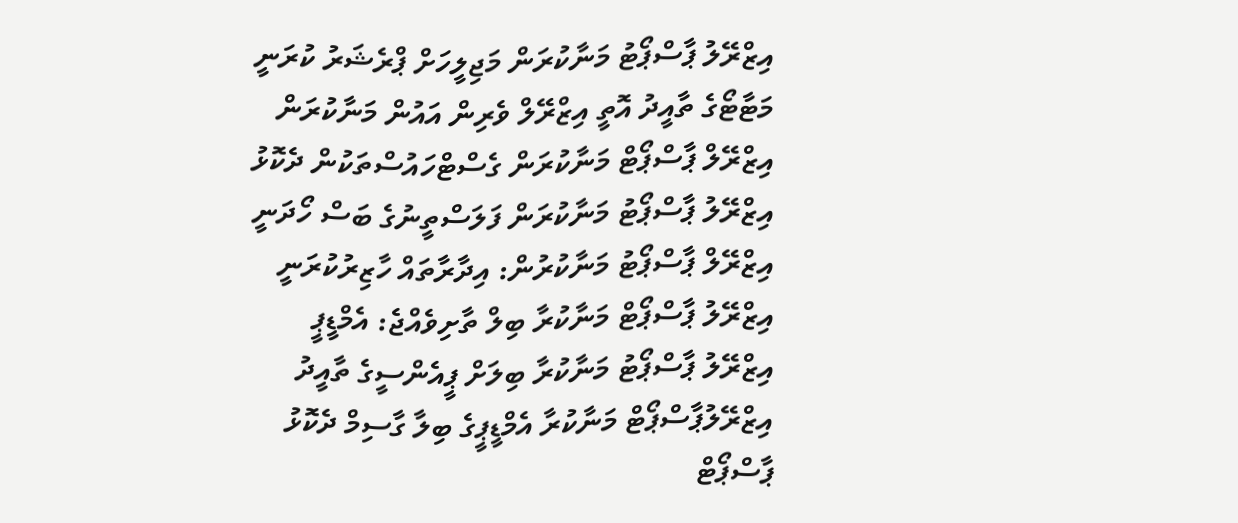އިޒްރޭލު ޕާސްޕޯޓު މަނާކުރަން މަޖިލީހަށް ޕްރެޝަރު ކުރަނީ
މަޓާޓޯގެ ތާއީދު އޮތީ އިޒްރޭލް ވެރިން އައުން މަނާކުރަން
އިޒްރޭލް ޕާސްޕޯޓް މަނާކުރަން ގެސްޓްހައުސްތަކުން ދެކޮޅު
އިޒްރޭލު ޕާސްޕޯޓު މަނާކުރަން ފަލަސްތީނުގެ ބަސް ހޯދަނީ
އިޒްރޭލް ޕާސްޕޯޓު މަނާކުރުން: އިދާރާތައް ހާޒިރުކުރަނީ
އިޒްރޭލު ޕާސްޕޯޓް މަނާކުރާ ބިލް ތާށިވެއްޖެ: އެމްޑީޕީ
އިޒްރޭލު ޕާސްޕޯޓު މަނާކުރާ ބިލަށް ޕީއެންސީގެ ތާއީދު
އިޒްރޭލުޕާސްޕޯޓް މަނާކުރާ އެމްޑީޕީގެ ބިލާ ގާސިމް ދެކޮޅު
ޕާސްޕޯޓް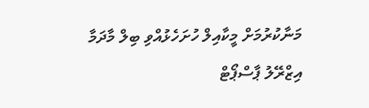މަނާކުރުމަށް މީކާއިލް ހުށަހެޅުއްވި ބިލް މާދަމާ
އިޒްރޭލު ޕާސްޕޯޓް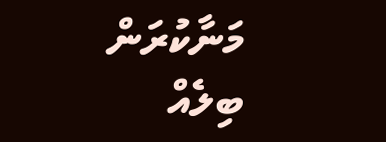މަނާކުރަން ބިލެއް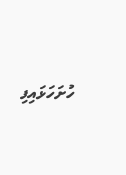ހުށަހަޅައިފި